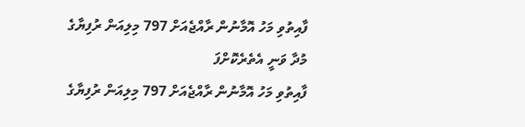ފާއިތުވި މަހު އޮމާނުން ރާއްޖެއަށް 797 މިލިއަން ރުފިޔާގެ މުދާ ވަނީ އެތެރެކޮށްފަ
ފާއިތުވި މަހު އޮމާނުން ރާއްޖެއަށް 797 މިލިއަން ރުފިޔާގެ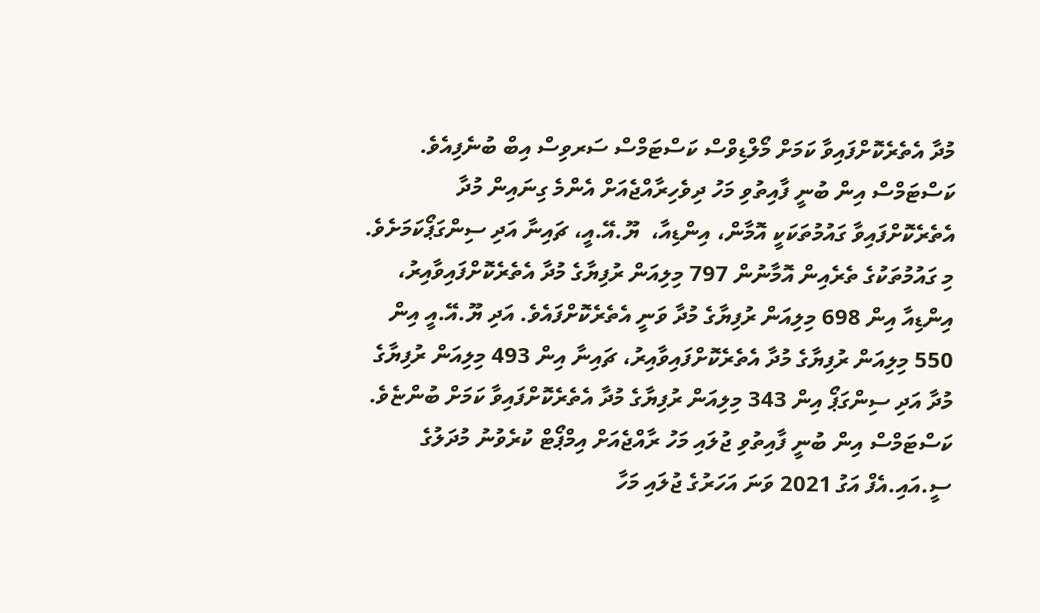މުދާ އެތެރެކޮށްފައިވާ ކަމަށް މޯލްޑިވްސް ކަސްޓަމްސް ސަރވިސް އިބް ބުނެފިއެވެ.
ކަސްޓަމްސް އިން ބުނީ ފާއިތުވި މަހު ދިވެހިރާއްޖެއަށް އެންމެ ގިނައިން މުދާ އެތެރެކޮށްފައިވާ ގައުމުތަކަކީ އޮމާން، އިންޑިއާ،  ޔޫ.އޭ.އީ، ޗައިނާ އަދި ސިންގަޕޯކަމަށެވެ.
މި ގައުމުތަކުގެ ތެރެއިން އޮމާނުން 797 މިލިއަން ރުފިޔާގެ މުދާ އެތެރެކޮށްފައިވާއިރު، އިންޑިއާ އިން 698 މިލިއަން ރުފިޔާގެ މުދާ ވަނީ އެތެރެކޮށްފައެވެ. އަދި ޔޫ.އޭ.އީ އިން 550 މިލިއަން ރުފިޔާގެ މުދާ އެތެރެކޮށްފައިވާއިރު، ޗައިނާ އިން 493 މިލިއަން ރުފިޔާގެ މުދާ އަދި ސިންގަޕޯ އިން 343 މިލިއަން ރުފިޔާގެ މުދާ އެތެރެކޮށްފައިވާ ކަމަށް ބުންޏެވެ.
ކަސްޓަމްސް އިން ބުނީ ފާއިތުވި ޖުލައި މަހު ރާއްޖެއަށް އިމްޕޯޓް ކުރެވުނު މުދަލުގެ ސީ.އައި.އެފް އަގު 2021 ވަނަ އަހަރުގެ ޖުލައި މަހާ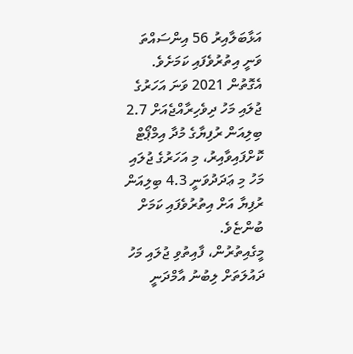އަޅާބަލާއިރު 56 އިންސައްތަ ވަނީ އިތުރުވެފައި ކަމަށެވެ.
އެގޮތުން 2021 ވަނަ އަހަރުގެ ޖުލައި މަހު ދިވެހިރާއްޖެއަށް 2.7 ބިލިއަން ރުފިޔާގެ މުދާ އިމްޕޯޓް ކޮށްފައިވާއިރު، މި އަހަރުގެ ޖުލައި މަހު މި ޢަދަދުވަނީ 4.3 ބިލިއަން ރުފިޔާ އަށް އިތުރުވެފައި ކަމަށް ބުންޏެވެ.
މީގެއިތުރުން، ފާއިތުވި ޖުލައި މަހު ދައުލަތަށް ލިބުނު އާމްދަނީ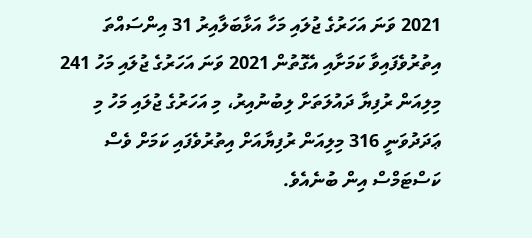2021 ވަނަ އަހަރުގެ ޖުލައި މަހާ އަޅާބަލާއިރު 31 އިންސައްތަ އިތުރުވެފައިވާ ކަމަށާއި އެގޮތުން 2021 ވަނަ އަހަރުގެ ޖުލައި މަހު 241 މިލިއަން ރުފިޔާ ދައުލަތަށް ލިބުނުއިރު، މި އަހަރުގެ ޖުލައި މަހު މި ޢަދަދުވަނީ 316 މިލިއަން ރުފިޔާއަށް އިތުރުވެފައި ކަމަށް ވެސް ކަސްޓަމްސް އިން ބުނެއެވެ.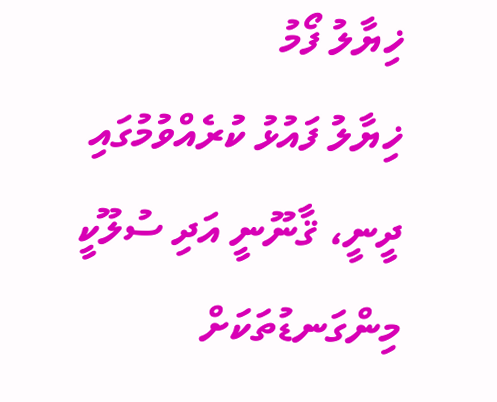ޚިޔާލު ފޯމު
ޚިޔާލު ފައުޅު ކުރެއްވުމުގައި ދީނީ، ޤާނޫނީ އަދި ސުލޫކީ މިންގަނޑުތަކަށް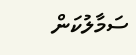ސަމާލުކަން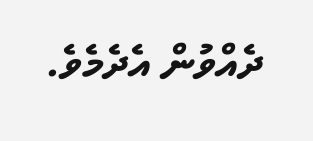ދެއްވުން އެދެމެވެ.